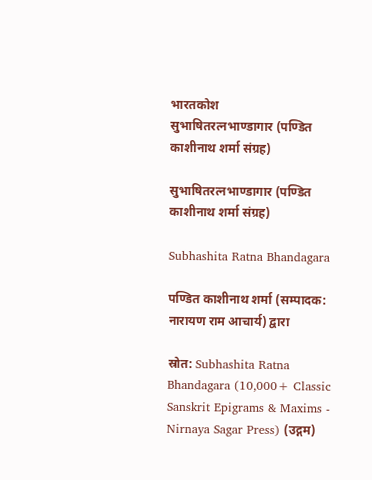भारतकोश
सुभाषितरत्नभाण्डागार (पण्डित काशीनाथ शर्मा संग्रह)

सुभाषितरत्नभाण्डागार (पण्डित काशीनाथ शर्मा संग्रह)

Subhashita Ratna Bhandagara

पण्डित काशीनाथ शर्मा (सम्पादक: नारायण राम आचार्य) द्वारा

स्रोत: Subhashita Ratna Bhandagara (10,000+ Classic Sanskrit Epigrams & Maxims - Nirnaya Sagar Press) (उद्गम)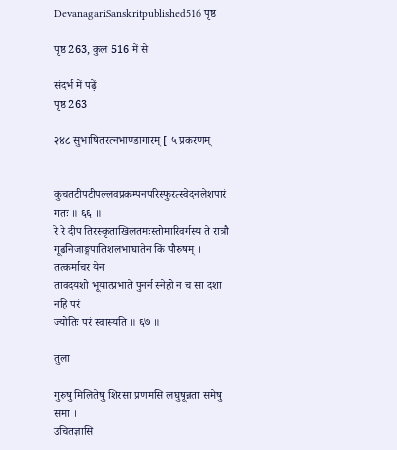DevanagariSanskritpublished516 पृष्ठ

पृष्ठ 263, कुल 516 में से

संदर्भ में पढ़ें
पृष्ठ 263

२४८ सुभाषितरत्नभाण्डागारम् [ ५ प्रकरणम्


कुचतटीपटीपल्लवप्रकम्पनपरिस्फुरत्स्वेदनलेशपारं गतः ॥ ६६ ॥
रे रे दीप तिरस्कृताखिलतमःस्तोमारिवर्गस्य ते रात्रौ
गूढनिजाङ्गपातिशलभाघातेन किं पौरुषम् । तत्कर्माचर येन
तावदयशो भूयात्प्रभाते पुनर्न स्नेहो न च सा दशा नहि परं
ज्योतिः परं स्वास्यति ॥ ६७ ॥

तुला

गुरुषु मिलितेषु शिरसा प्रणमसि लघुषून्नता समेषु समा ।
उचितज्ञासि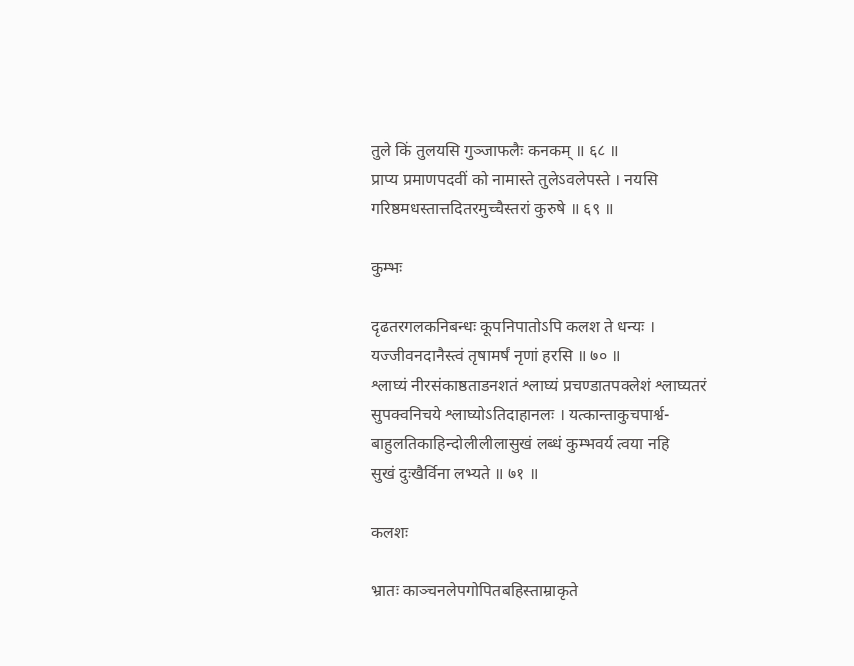तुले किं तुलयसि गुञ्जाफलैः कनकम् ॥ ६८ ॥
प्राप्य प्रमाणपदवीं को नामास्ते तुलेऽवलेपस्ते । नयसि
गरिष्ठमधस्तात्तदितरमुच्चैस्तरां कुरुषे ॥ ६९ ॥

कुम्भः

दृढतरगलकनिबन्धः कूपनिपातोऽपि कलश ते धन्यः ।
यज्जीवनदानैस्त्वं तृषामर्षं नृणां हरसि ॥ ७० ॥
श्लाघ्यं नीरसंकाष्ठताडनशतं श्लाघ्यं प्रचण्डातपक्लेशं श्लाघ्यतरं
सुपक्वनिचये श्लाघ्योऽतिदाहानलः । यत्कान्ताकुचपार्श्व-
बाहुलतिकाहिन्दोलीलीलासुखं लब्धं कुम्भवर्य त्वया नहि
सुखं दुःखैर्विना लभ्यते ॥ ७१ ॥

कलशः

भ्रातः काञ्चनलेपगोपितबहिस्ताम्राकृते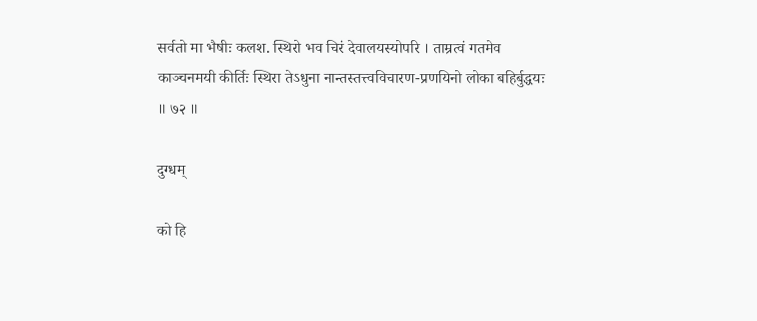सर्वतो मा भैषीः कलश. स्थिरो भव चिरं देवालयस्योपरि । ताम्रत्वं गतमेव काञ्चनमयी कीर्तिः स्थिरा तेऽधुना नान्तस्तत्त्वविचारण-प्रणयिनो लोका बहिर्बुद्धयः ॥ ७२ ॥

दुग्धम्

को हि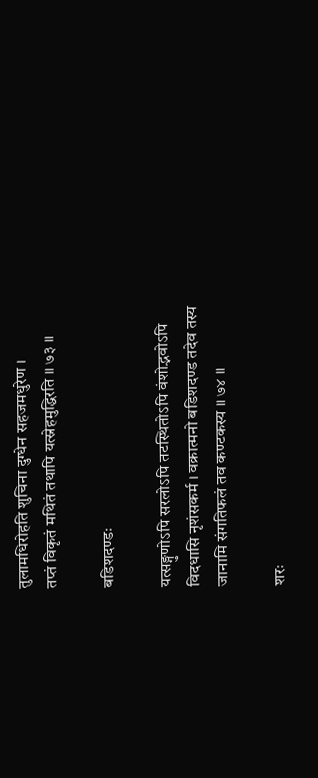तुलामधिरोहति शुचिना दुग्धेन सहजमधुरेण ।
तप्तं विकृतं मथितं तथापि यत्स्नेहमुद्धिरति ॥ ७३ ॥

बडिशदण्डः

यत्सङ्गुणोऽपि सरलोऽपि तटस्थितोऽपि वंशोद्भवोऽपि
विदधासि नृशंसकर्म । वक्रात्मनो बडिशदण्ड तदेव तस्य
जानामि संगतिफलं तव कण्टकस्य ॥ ७४ ॥

शरः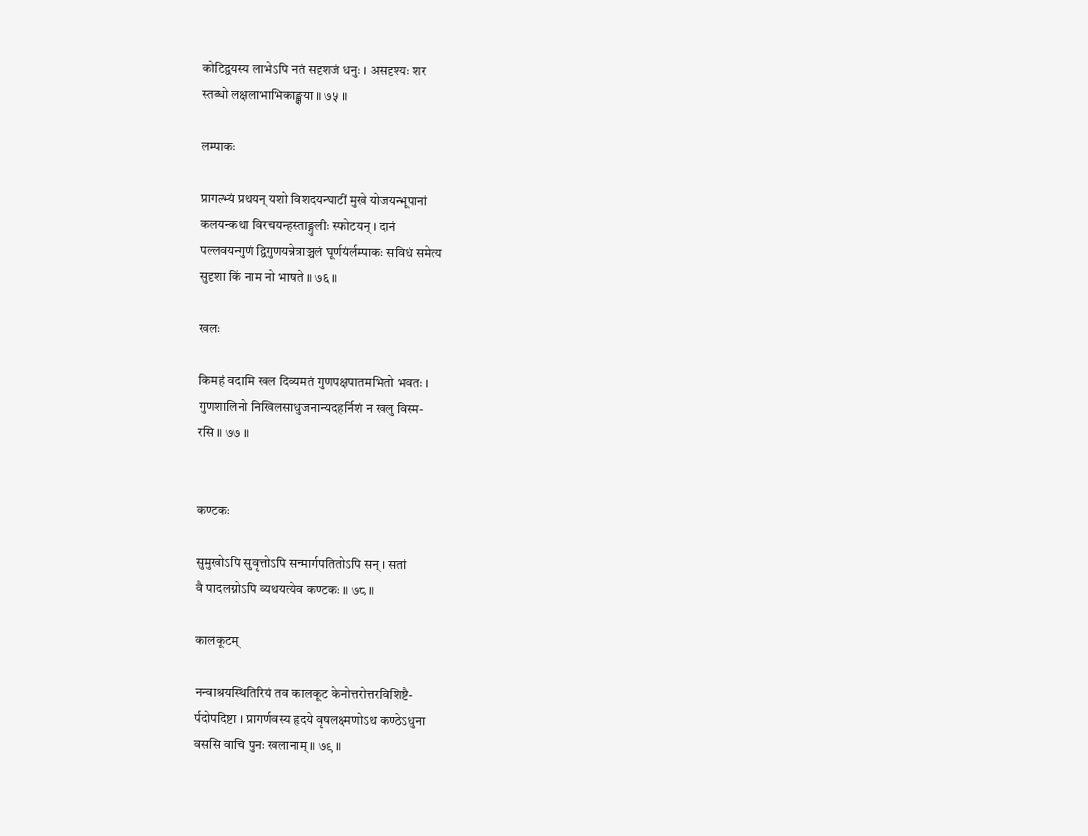कोटिद्वयस्य लाभेऽपि नतं सदृशजं धनुः । असदृश्यः शर
स्तब्धो लक्षलाभाभिकाङ्क्षया ॥ ७५ ॥

लम्पाकः

प्रागल्भ्यं प्रथयन् यशो विशदयन्घाटीं मुखे योजयन्भूपानां
कलयन्कथा विरचयन्हस्ताङ्गुलीः स्फोटयन् । दानं
पल्लवयन्गुणं द्विगुणयन्नेत्राञ्चलं घूर्णयंर्लम्पाकः सविधं समेत्य
सुदृशा किं नाम नो भाषते ॥ ७६ ॥

खलः

किमहं वदामि खल दिव्यमतं गुणपक्षपातमभितो भवतः ।
गुणशालिनो निखिलसाधुजनान्यदहर्निशं न खलु विस्म-
रसि ॥ ७७ ॥


कण्टकः

सुमुखोऽपि सुवृत्तोऽपि सन्मार्गपतितोऽपि सन् । सतां
वै पादलग्नोऽपि व्यथयत्येव कण्टकः ॥ ७८ ॥

कालकूटम्

नन्वाश्रयस्थितिरियं तव कालकूट केनोत्तरोत्तरविशिष्टै-
र्पदोपदिष्टा । प्रागर्णवस्य हृदये वृषलक्ष्मणोऽथ कण्ठेऽधुना
वससि वाचि पुनः खलानाम् ॥ ७९ ॥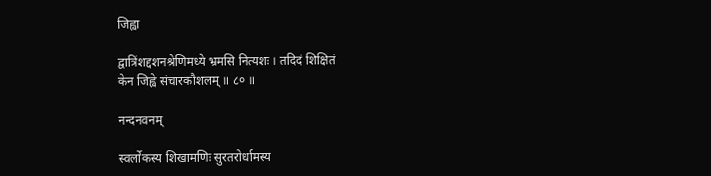जिह्वा

द्वात्रिंशद्दशनश्रेणिमध्ये भ्रमसि नित्यशः । तदिदं शिक्षितं
केन जिह्वे संचारकौशलम् ॥ ८० ॥

नन्दनवनम्

स्वर्लोकस्य शिखामणिः सुरतरोर्धामस्य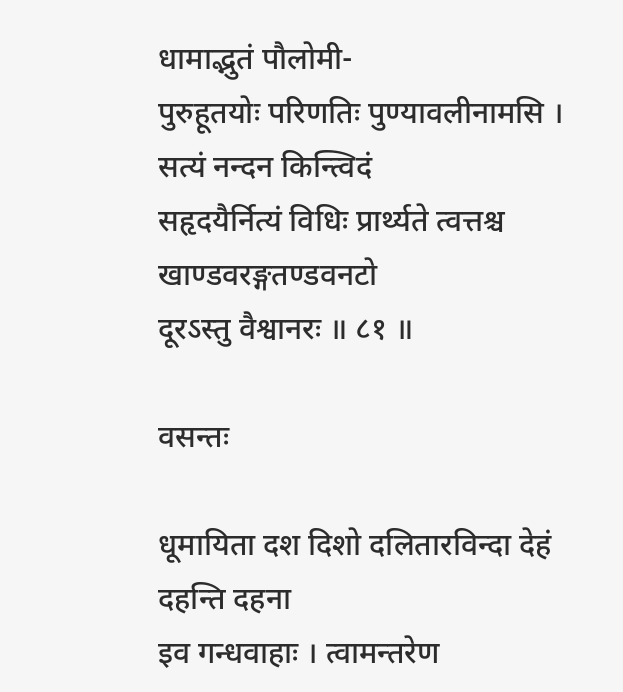धामाद्भुतं पौलोमी-
पुरुहूतयोः परिणतिः पुण्यावलीनामसि । सत्यं नन्दन किन्त्विदं
सहृदयैर्नित्यं विधिः प्रार्थ्यते त्वत्तश्च खाण्डवरङ्गतण्डवनटो
दूरऽस्तु वैश्वानरः ॥ ८१ ॥

वसन्तः

धूमायिता दश दिशो दलितारविन्दा देहं दहन्ति दहना
इव गन्धवाहाः । त्वामन्तरेण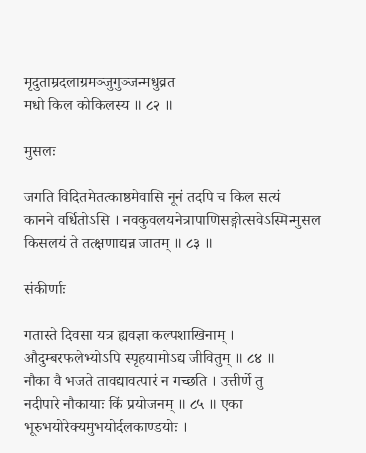मृदुताम्रदलाग्रमञ्जुगुञ्जन्मधुव्रत
मधो किल कोकिलस्य ॥ ८२ ॥

मुसलः

जगति विदितमेतत्काष्ठमेवासि नूनं तदपि च किल सत्यं
कानने वर्धितोऽसि । नवकुवलयनेत्रापाणिसङ्गोत्सवेऽस्मिन्मुसल
किसलयं ते तत्क्षणाद्यन्न जातम् ॥ ८३ ॥

संकीर्णाः

गतास्ते दिवसा यत्र ह्यवज्ञा कल्पशाखिनाम् ।
औदुम्बरफलेभ्योऽपि स्पृहयामोऽद्य जीवितुम् ॥ ८४ ॥
नौका वै भजते तावद्यावत्पारं न गच्छति । उत्तीर्णे तु
नदीपारे नौकायाः किं प्रयोजनम् ॥ ८५ ॥ एका
भूरुभयोरेक्यमुभयोर्दलकाण्डयोः ।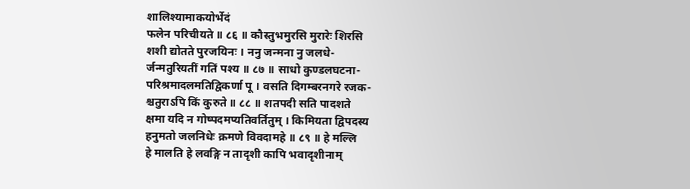शालिश्यामाकयोर्भेदं
फलेन परिचीयते ॥ ८६ ॥ कौस्तुभमुरसि मुरारेः शिरसि
शशी द्योतते पुरजयिनः । ननु जन्मना नु जलधे-
र्जन्मतुरियतीं गतिं पश्य ॥ ८७ ॥ साधो कुण्डलघटना-
परिश्रमादलमतिद्विकर्णा पू । वसति दिगम्बरनगरे रजक-
श्चतुराऽपि किं कुरुते ॥ ८८ ॥ शतपदी सति पादशते
क्षमा यदि न गोष्पदमप्यतिवर्तितुम् । किमियता द्विपदस्य
हनुमतो जलनिधेः क्रमणे विवदामहे ॥ ८९ ॥ हे मल्लि
हे मालति हे लवङ्गि न तादृशी कापि भवादृशीनाम्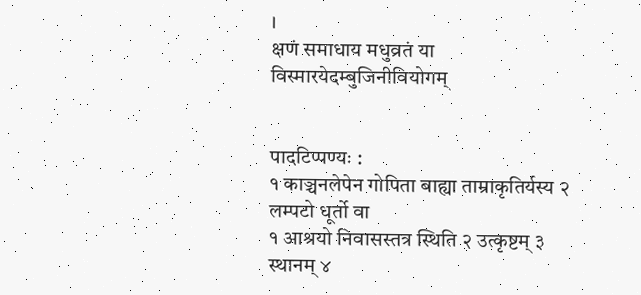।
क्षणं समाधाय मधुव्रतं या विस्मारयेदम्बुजिनीवियोगम्


पादटिप्पण्यः :
१ काञ्चनलेपेन गोपिता बाह्या ताम्राकृतिर्यस्य २ लम्पटो धूर्तो वा
१ आश्रयो निवासस्तत्र स्थिति २ उत्कृष्टम् ३ स्थानम् ४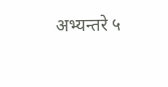अभ्यन्तरे ५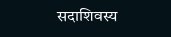सदाशिवस्य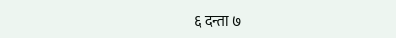६ दन्ता ७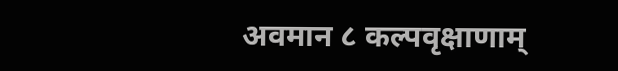अवमान ८ कल्पवृक्षाणाम्